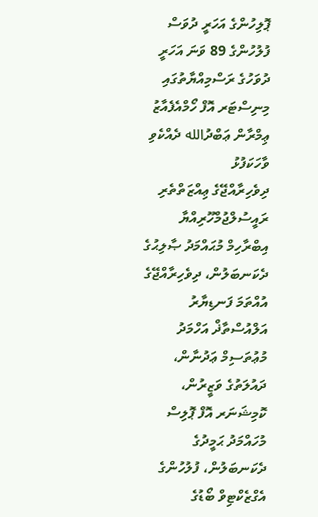ޕޮލިހުންގެ އަހަރީ ދުވަސް
ފުލުހުންގެ 89 ވަނަ އަހަރީ ދުވަހުގެ ރަސްމިއްޔާތުގައި މިނިސްޓަރ އޮފް ހޯމްއެފެއާޒު ޢިމްރާން ޢަބްދުالله ދެއްކެވި ވާހަކަފުޅު
ދިވެހިރާއްޖޭގެ ޢިއްޒަތްތެރި ރައީސުލްޖުމްހޫރިއްޔާ އިބްރާހިމް މުޙައްމަދު ޞާލިޙުގެ ދެކަނބަލުން، ދިވެހިރާއްޖޭގެ އުއްތަމަ ފަނޑިޔާރު އަލްއުސްތާޛް އަހްމަދު މުޢުތަސިމް ޢަދުނާން، ދައުލަތުގެ ވަޒީރުން، ކޮމިޝަނަރ އޮފް ޕޮލިސް މުހައްމަދު ޙަމީދުގެ ދެކަނބަލުން، ފުލުހުންގެ އެގްޒެކްޓިވް ބޯޑުގެ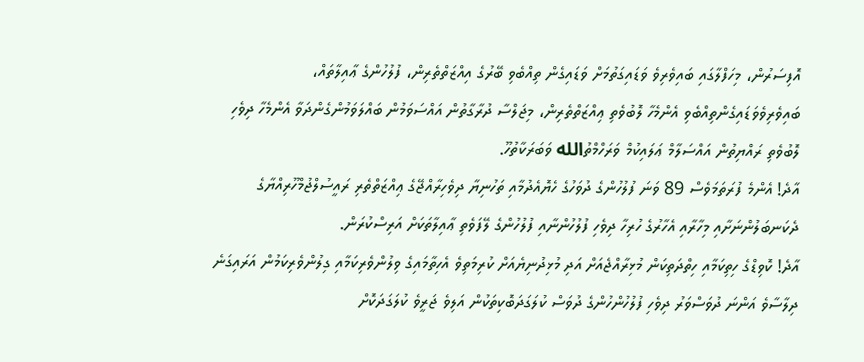އޮފިސަރުން، މިހަފްލާގައި ބައިވެރިވެ ވަޑައިގަތުމަށް ވަޑައިގެން ތިއްބެވި ބޭރުގެ އިއްޒަތްތެރިން، ފުލުހުންގެ ޢާއިލާތައް، ބައިވެރިވެވަޑައިގެންތިއްބެވި އެންމެހާ ލޮބުވެތި ޢިއްޒަތްތެރިން، މިޖަލްސާ ދުރާގާތުން އައްސަވަމުން ބައްލަވަމުންގެންދަވާ އެންމެހާ ދިވެހި ލޮބުވެތި ރައްޔިތުން އައްސަލާމް ޢަލައިކުމް ވަރަހްމްތުالله ވަބަރަކާތުހޫ.
އާދެ! އެންމެ ފުރަތަމަވެސް 89 ވަނަ ފުލުހުންގެ ދުވަހުގެ ހެޔޮއެދުމާއި ތަހުނިޔާ ދިވެހިރާއްޖޭގެ ޢިއްޒަތްތެރި ރައީސުލްޖުމްހޫރިއްޔާގެ ދެކަނބަލުންނަށާއި މިހާރާއި އެހާރުގެ ހުރިހާ ދިވެހި ފުލުހުންނާއި ފުލުހުންގެ ލޭފަވެތި ޢާއިލާތަކަށް އަރިސްކުރަން.
އާދެ! ކޮވިޑްގެ ހިތިކަމާއި ހިތްދަތިކަން މުޅިރާއްޖެއަށް އަދި މުޅިދުނިޔެއަށް ކުރިމަތިވެ އެހިތާމައިގެ ވިލުންވެރިކަމާއި ގިލުންވެރިކަމުން އަރައިގަނެ ދިލާސާވެ އަންނަ ދުވަސްވަރު ދިވެހި ފުލުހުންހުންގެ ދުވަސް ކުލަގަދަބޮކިތަކުން އަލިވެ ޖަރީވެ ކުލަގަދަކޮށް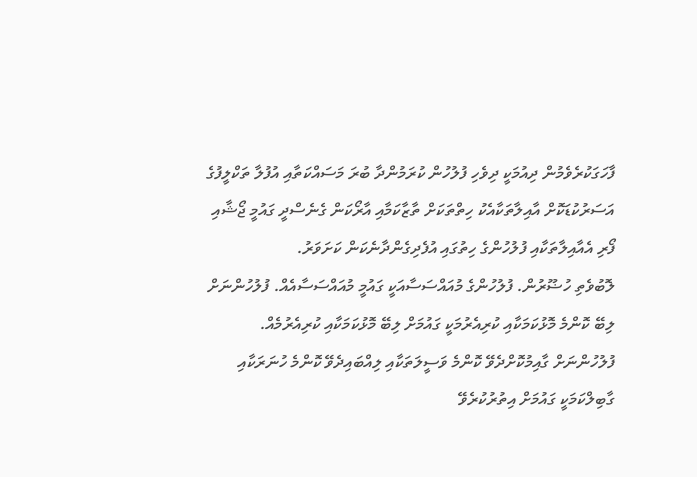ފާހަގަކުރެވެމުން ދިއުމަކީ ދިވެހި ފުލުހުން ކުރަމުންދާ ބުރަ މަސައްކަތާއި އުފުލާ ތަކްލީފުގެ އަސަރުކުޑަކޮށް އާއިލާތަކާއެކު ހިތްތަކަށް ތާޒާކަމާއި އާރޯކަން ގެނެސްދީ ގައުމީ ޖޯޝާއި ފޯރި އެއާއިލާތަކާއި ފުލުހުންގެ ހިތުގައި އުފެދިގެންދާނެކަން ކަށަވަރު.
ލޮބުވެތި ހުޟޫރުން. ފުލުހުންގެ މުއައްސަސާއަކީ ގައުމީ މުއައްސަސާއެއް. ފުލުހުންނަށް ލިބޭ ކޮންމެ މޮޅުކަމަކާއި ކުރިއެރުމަކީ ގައުމަށް ލިބޭ މޮޅުކަމަކާއި ކުރިއެރުމެއް. ފުލުހުންނަށް ގާއިމުކޮށްދެވޭ ކޮންމެ ވަސީލަތަކާއި ލިއްބައިދެވޭ ކޮންމެ ހުނަރަކާއި ގާބިލްކަމަކީ ގައުމަށް އިތުރުކުރެވޭ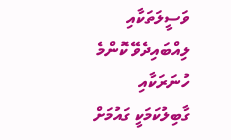ވަސީލަތަކާއި ލިއްބައިދެވޭ ކޮންމެ ހުނަރަކާއި ގާބިލުކަމަކީ ގައުމަށް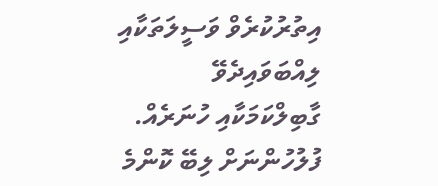އިތުރުކުރެވް ވަސީލަތަކާއި ލިއްބަވައިދެވޭ ގާބިލްކަމަކާއި ހުނަރެއް. ފުލުހުންނަށް ލިބޭ ކޮންމެ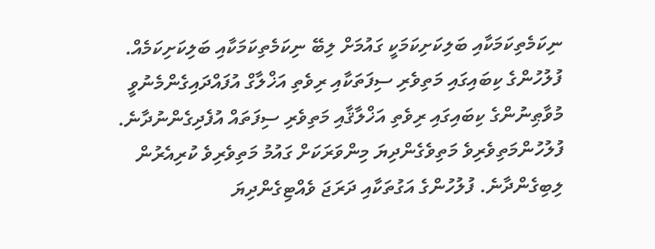ނިކަމެތިކަމަކާއި ބަލިކަށިކަމަކީ ގައުމަށް ލިބޭ ނިކަމެތިކަމަކާއި ބަލިކަށިކަމެއް. ފުލުހުންގެ ކިބައިގައި މަތިވެރި ސިފަތަކާއި ރިވެތި އަޚްލާގް އުފައްދައިގެންމެނުވީ މުވާޠިނުންގެ ކިބައިގައި ރިވެތި އަޚްލާޤާއި މަތިވެރި ސިފަތައް އުފެދިގެންނުދާނެ. ފުލުހުންމަތިވެރިވެ މަތިވެގެންދިޔަ މިންވަރަކަށް ގައުމު މަތިވެރިވެ ކުރިއެރުން ލިބިގެންދާނެ. ފުލުހުންގެ އަގުތަކާއި ދަރަޖަ ވެއްޓިގެންދިޔަ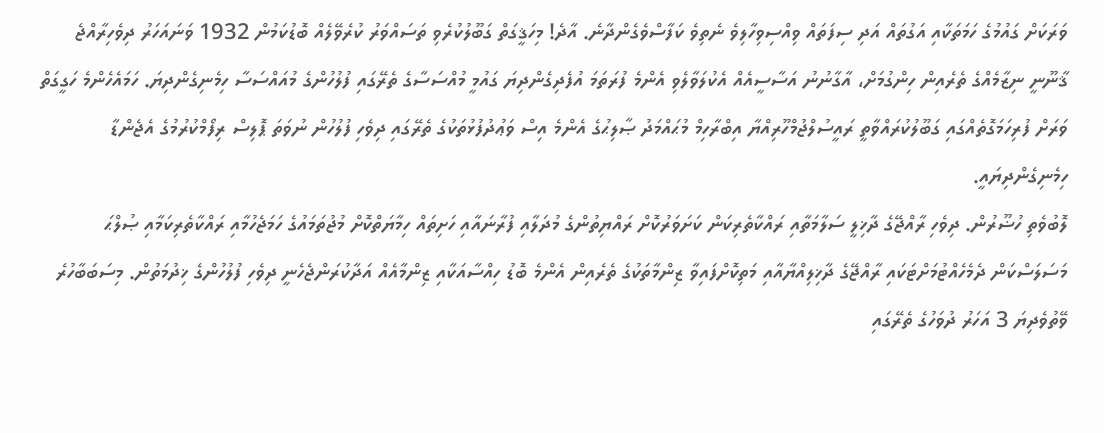ވަރަކަށް ގައުމުގެ ހަމަތަކާއި އަގުތައް އަދި ސިފަތައް ވިއްސިވިހާލިވެ ނެތިވެ ކަފާސްވެގެންދާނެ. އާދެ! މިހަޤީގަތް ގަބޫލުކުރެވި ތަސައްވަރު ކުރެވޭލެއް ބޮޑުކަމުން 1932 ވަނައަހަރު ދިވެހިރާއްޖެ ޤާނޫނީ ނިޒާމެއްގެ ތެރެއިން ހިންގުމަށް، އާގާނުނު އަސާސީއެއް އެކުލަވާލެވި އެންމެ ފުރަތަމަ އުފެދިގެންދިޔަ ގައުމީ މުއްސަސާގެ ތެރޭގައި ފުލުހުންގެ މުއައްސަސާ ހިމެނިގެންދިޔަ. ހަމައެހެންމެ ހަގީގަތް ވަރަށް ފުރިހަމަގޮތެއްގައި ގަބޫލުކުރައްވާތީ ރައީސުލްޖުމްހޫރިއްޔާ އިބްރާހިމް މުޙައްމަދު ޞާލިޙުގެ އެންމެ އިސް ވަޢުދުފުޅުތަކުގެ ތެރޭގައި ދިވެހި ފުލުހުން ނުވަތަ ޕޮލިސް ރިފޯމްކުރުމުގެ އެޖެންޑާ ހިމެނިގެންދިޔައީ.
ލޮބުވެތި ހުޟޫރުން. ދިވެހި ރާއްޖޭގެ ދާޚިލީ ސަލާމަތާއި ރައްކާތެރިކަން ކަށަވަރުކޮށް ރައްޔިތުންގެ މުދަލާއި ފުރާނައާއި ހަށިތައް ހިމާޔަތްކޮށް މުޖުތަމައުގެ ހަމަޖެހުމާއި ރައްކާތެރިކަމާއި ޞުލްޙަ މަސަލަސްކަން ދެމެހެއްޓުމަށްޓަކައި ރާއްޖޭގެ ދާޚިލިއްޔާއާއި މަތިކޮށްފައިވާ ޒިންމާތަކުގެ ތެރެއިން އެންމެ ބޮޑު ހިއްސާއަކާއި ޒިންމާއެއް އަދާކުރަންޖެހެނީ ދިވެހި ފުލުހުންގެ ޚިދުމަތުން. މިސަބަބާހުރެ ވޭތުވެދިޔަ 3 އަހަރު ދުވަހުގެ ތެރޭގައި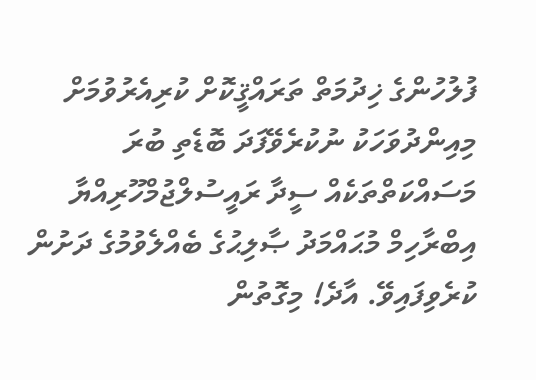ފުލުހުންގެ ޚިދުމަތް ތަރައްޤީކޮށް ކުރިއެރުވުމަށް މިއިންދުވަހަކު ނުކުރެވޭފަދަ ބޮޑެތި ބުރަ މަސައްކަތްތަކެއް ސީދާ ރައީސުލްޖުމްހޫރިއްޔާ އިބްރާހިމް މުޙައްމަދު ޞާލިޙުގެ ބެއްލެވުމުގެ ދަށުން ކުރެވިފައިވޭ. އާދެ! މިގޮތުން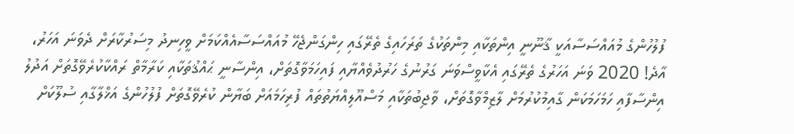ފުލުހުންގެ މުއައްސަސާއަކީ ޤާނޫނީ އިންތަކާއި މިންތަކުގެ ތަރަހައިގެ ތެރޭގައި ހިންގަންޖެހޭ މުއައްސަސާއެއްކަމަށް ވީހިނދު މިސަރުކާރަށް ދެވަނަ އަހަރު، އާދެ! 2020 ވަނަ އަހަރުގެ ތެރޭގައި އެކާވީސްވަނަ ގަރުނުގެ ހަރުދުވެއްޔާއި ފައިހަމަވާގޮތަށް، އިންސާނީ ޙައްޤުތަކާއި ކަރާމާތް ރައްކާކުރެވޭގޮތަށް އަދުލު އިންސާފާއި ހަމަހަމަކަން ގާއިމުކުރުމަށް ލާޒިމްވާގޮތަށް، ވާޖިބުތަކާއި މަސްއޫލިއްޔަތުތައް ފުރިހަމައަށް ބަޔާން ކުރެވޭގޮތަށް ފުލުހުންގެ އަޚްލާގާއި ސުލޫކަށް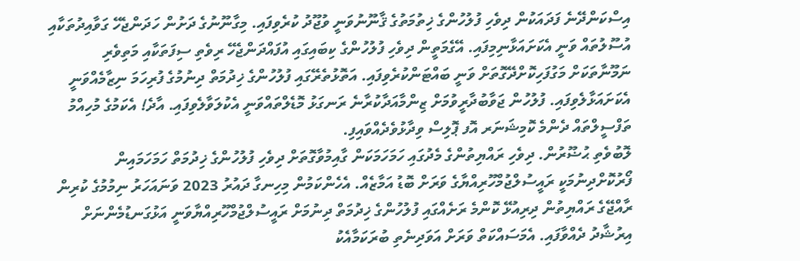އިސްކަންދޭނެ ފަދައަކުން ދިވެހި ފުލުހުންގެ ޚިތުމަތުގެ ޤާނޫނުވަނީ ވުޖޫދު ކުރެވިފައި. މިގާނޫނުގެ ދަށުން ހަދަންޖެހޭ ގަވާއިދުތަކާއި އުސޫލުތައް ވަނީ އެކަށައަޅާނިމިފައި. އޭގެމަތީން ދިވެހި ފުލުހުންގެ ކިބައިގައި އުފައްދަންޖެހޭ ރިވެތި ސިފަތަކާއި މަތިވެރި ނަމޫނާތަކަށް މަގުފަހިކޮށްދޭގޮތަށް ވަނީ ބައްޓަންކުރެވިފައި. އަތޮޅުތެރޭގައި ފުލުހުންގެ ޚިދުމަތް ދިނުމުގެ ފުރިހަމަ ނިޒާމެއްވަނީ އެކަށައަޅާލެވިފައި. ފުލުހުން ޖަވާބުދާރީވުމަށް ޒިންމާއަދާކުރާނެ ރަނގަޅު މޮޑެލްތައްވަނީ އެކުލަވާލެވިފައި. އާދެ! އެކަމުގެ މުހިއްމު ތަފްސީލްތައް ދެންމެ ކޮމިޝަނަރ އޮފ ޕޮލިސް ވިދާޅުވެދެއްވައިފި.
ލޮބުވެތި ޙުޟޫރުން. ދިވެހި ރައްޔިތުންގެ މެދުގައި ހަމަހަމަކަން ގާއިމުވާގޮތަށް ދިވެހި ފުލުހުންގެ ޚިދުމަތް ހަމަހަމައިން ފޯރުކޮށްދިނުމަކީ ރައީސުލްޖުމްހޫރިއްޔާގެ ވަރަށް ބޮޑު އަމާޒެއް. އެހެންކަމުން މިހިނގާ ދައުރު 2023 ވަނައަހަރު ނިމުމުގެ ކުރިން ރާއްޖޭގެ ރައްޔިތުން ދިރިއުޅޭ ކޮންމެ ރަށެއްގައި ފުލުހުންގެ ޚިދުމަތް ދިނުމަށް ރައީސުލްޖުމްހޫރިއްޔާވަނީ އަޅުގަނޑުމެންނަށް އިރުޝާދު ދެއްވާފައި. އެމަސައްކަތް ވަރަށް އަވަދިނެތި ބުރަކަމާއެކު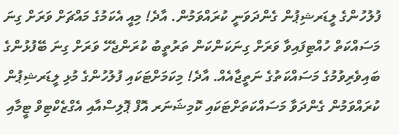ފުލުހުންގެ ލީޑަރޝިޕުން ގެންދަވަނީ ކުރައްވަމުން. އާދެ! މިއީ އެކަމުގެ މައްޗަށް ވަރަށް ގިނަ މަސައްކަތް ހުއްޓިފައިވާ ވަރަށް ގިނަކަންކަން ތަރުތީބު ކުރަންޖެހޭ ވަރަށް ގިނަ ބޭފުޅުންގެ ބައިވެރިވުމުގެ މަސައްކަތުގެ ނަތީޖާއެއް. އާދެ! މިކަމަށްޓަކައި ފުލުހުންގެ މުޅި ލީޑަރޝިޕުން ކުރައްވަމުން ގެންދަވާ މަސައްކަތަށްޓަކައި ކޮމިޝަނަރ އޮފް ޕޮލިސްއާއި އެގްޒެކްޓިވް ޓީމާއި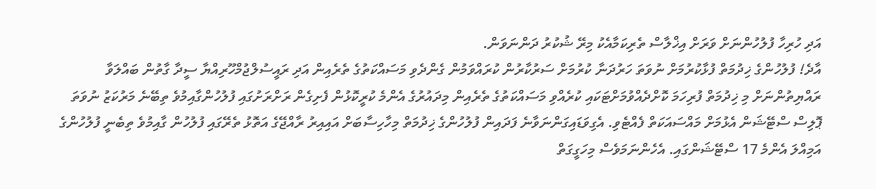އަދި ހުރިހާ ފުލުހުންނަށް ވަރަށް އިޚްލާސް ތެރިކަމާއެކު މިރޭ ޝުކުރު ދަންނަވަން.
އާދެ! ފުލުހުންގެ ޚިދުމަތް ފުޅާކުރުމަށް ނުވަތަ ހަރުދަނާ ކުރުމަށް ސަރުކާރުން ކުރައްވަމުން ގެންދެވި މަސައްކަތުގެ ތެރެއިން އަދި ރައީސުލްޖުމްހޫރިއްޔާ ސީދާ ގާތުން ބައްލަވާ ރައްޔިތުންނަށް މި ޚިދުމަތް ފުރިހަމަ ކޮށްދެއްވުމަށްޓަކައި ކުރެއްވި މަސައްކަތުގެ ތެރެއިން މިދައުރުގެ އެންމެ ކުރީކޮޅުން ފެށިގެން ރަށްރަށުގައި ފުލުހުންގާއިމުވެ ތިބޭނެ މަރުކަޒު ނުވަތަ ޕޮލިސް ސްޓޭޝަން އެޅުމަށް މައްސައަކަތް ފެއްޓެވި. އެގިވަޑައިގަންނަވާނެ ފަދައިން ފުލުހުންގެ ޚިދުމަތް މިހާހިސާބަށް އައިއިރު ރާއްޖޭގެ އަތޮޅު ތެރޭގައި ފުލުހުން ގާއިމުވެ ތިބެނީ ފުލުހުންގެ އަމިއްލަ އެންމެ 17 ސްޓޭޝަންގައި. އެހެންނަމަވެސް މިހަގީގަތް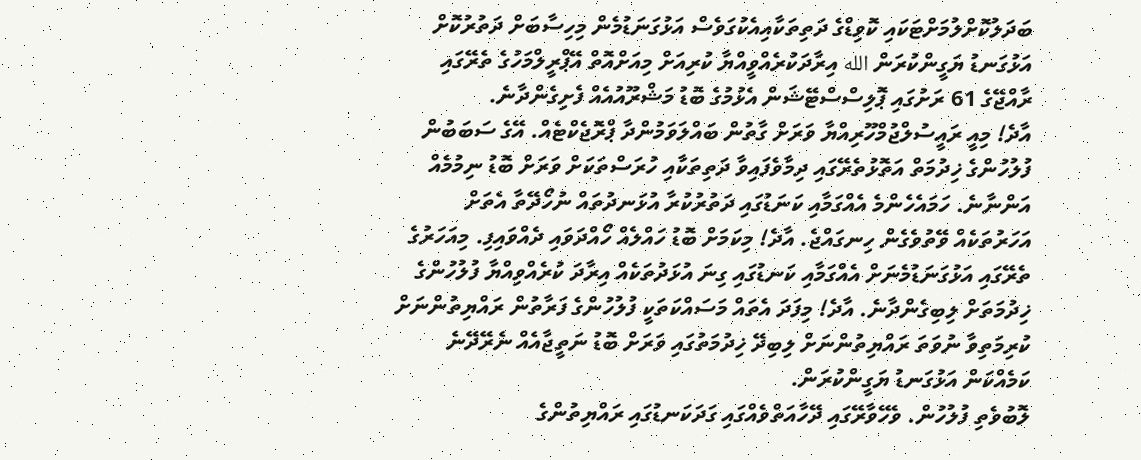ބަދަލުކޮށްލުމަށްޓަކައި ކޮވިޑްގެ ދަތިތަކާއިއެކުގަވެސް އަޅުގަނަޑުމެން މިހިސާބަށް ދަތުރުކޮށް އަޅުގަނޑު ޔަގީންކުރަން الله އިރާދަކުރެއްވީއްޔާ ކުރިއަށް މިއަށްއޮތް އޭޕްރީލްމަހުގެ ތެރޭގައި ރާއްޖޭގެ 61 ރަށުގައި ޕޮލިސްސްޓޭޝަން އެޅުމުގެ ބޮޑު މަޝްރޫއުއެއް ފެށިގެންދާނެ.
އާދެ! މިއީ ރައީސުލްޖުމްހޫރިއްޔާ ވަރަށް ގާތުން ބައްލަވަމުންދާ ޕްރޮޖެކްޓެއް. އޭގެ ސަބަބުން ފުލުހުންގެ ޚިދުމަތް އަތޮޅުތެރޭގައި ދިމާވެފައިވާ ދަތިތަކާއި ހުރަސްތަކަށް ވަރަށް ބޮޑު ނިމުމެއް އަންނާނެ. ހަމައެހެންމެ އެއްގަމާއި ކަނަޑުގައި ދަތުރުކުރާ އުޅަނދުތައް ނުހޯދޭތާ އެތަށް އަހަރުތަކެއް ވޭތުވެގެން ހިނގައްޖެ. އާދެ! މިކަމަށް ބޮޑު ހައްލެއް ހޯއްދަވައި ދެއްވައިފި. މިއަހަރުގެ ތެރޭގައި އަޅުގަނަޑުމެނަށް އެއްގަމާއި ކަނޑުގައި ގިނަ އުޅަދުތަކެއް އިރާދަ ކުރެއްވިއްޔާ ފުލުހުންގެ ޚިދުމަތަށް ލިބިގެންދާނެ. އާދެ! މިފަދަ އެތައް މަސައްކަތަކީ ފުލުހުންގެ ފަރާތުން ރައްޔިތުންނަށް ކުރިމަތިވާ ނުވަތަ ރައްޔިތުންނަށް ލިބިދޭ ޚިދުމަތުގައި ވަރަށް ބޮޑު ނަތީޖާއެއް ނެރޭދޭނެ ކަމެއްކަން އަޅުގަނޑު ޔަގީންކުރަން.
ލޮބުވެތި ފުލުހުން. ވެހޭވާރޭގައި ދޭހާއަތްވެއްގައި ގަދަކަނޑުގައި ރައްޔިތުންގެ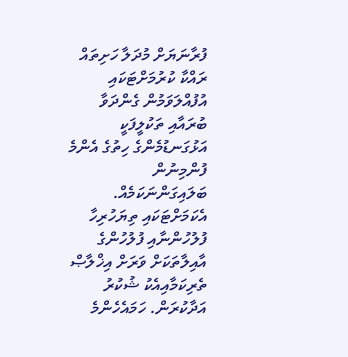ފުރާނަޔަށް މުދަލާ ހަށިތައް ރައްކާ ކުރުމަށްޓަކައި އުފުއްލަވަމުން ގެންދަވާ ބުރައާއި ތަކުލީފަކީ އަޅުގަނޑުމެންގެ ހިތުގެ އެންމެ ފުންމިނުން ބަލައިގަންނަކަމެއް. އެކަމަށްޓަކައި ތިޔަހުރިހާ ފުލުހުންނާއި ފުލުހުންގެ އާއިލާތަކަށް ވަރަށް އިޚްލާޞް ތެރިކަމާއިއެކު ޝުކުރު އަދާކުރަން. ހަމައެހެންމެ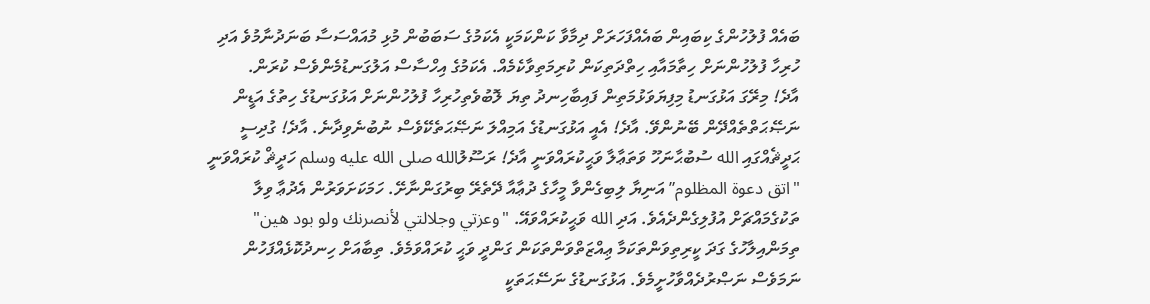ބައެއް ފުލުހުންގެ ކިބައިން ބައެއްފަހަރަށް ދިމާވާ ކަންކަމަކީ އެކަމުގެ ސަބަބުން މުޅި މުއައްސަސާ ބަނަދުނާމުވެ އަދި ހުރިހާ ފުލުހުންނަށް ހިތާމައާއި ހިތްދަތިކަން ކުރިމަތިވާކެމެއް. އެކަމުގެ އިހްސާސް އަލުގަނޑުމެންވެސް ކުރަން.
އާދެ! މިރޭގަ އަޅުގަނޑު މިފިޔަވަޅުމަތިން ފައިބާހިނދު ތިޔަ ލޮބުވެތިހުރިހާ ފުލުހުންނަށް އަޅުގަނޑުގެ ހިތުގެ އަޑީން ނަޞޭޙަތްތެއްދޭން ބޭނުންވޭ. އާދެ! އެއީ އަޅުގަނޑުގެ އަމިއްލަ ނަޞޭޙަތެކޭވެސް ނުބުނެވިދާނެ. އާދެ! ގުދިސީ ޙަދީޘެއްގައި الله ސުބުޙާނަހޫ ވަތަޢާލާ ވަޙީކުރައްވަނީ އާދެ! ރަސޫލުالله صلى الله عليه وسلم ހަދީޘް ކުރައްވަނީ "اتق دعوة المظلوم” އަނިޔާ ލިބިގެންވާ މީހާގެ ދުޢާއާ ދޭތެރޭ ބިރުގަންނާށޭ. ހަމަކަށަވަރުން އެދުޢާ ވިލާ ތަކުގެމައްޗަށް އުފުލިގެންދެއެވެ. އަދި الله ވަޙީކުރައްވައޭ. "وعزتي وجلالتي لأنصرنك ولو بود هين" ތިމަންއިލާހުގެ ގަދަ ކީރިތިވަންތަކަމާ ޢިއްޒަތްވަންތަކަން ގަންދީ ވަޙީ ކުރައްވަމެވެ. ތިބާއަށް ހިނދުކޮޅެއްފަހުން ނަމަވެސް ނަޞްރުދެއްވާހުށީމެވެ. އަޅުގަނޑުގެ ނަސޭޙަތަކީ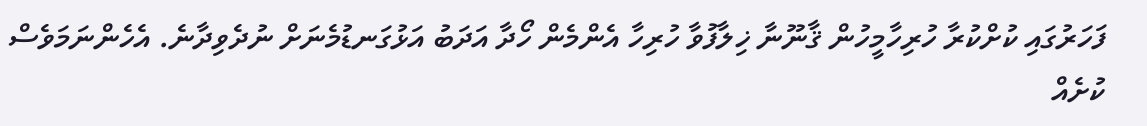ފަހަރުގައި ކުށްކުރާ ހުރިހާމީހުން ޤާނޫނާ ޚިލާފުވާ ހުރިހާ އެންމެން ހޯދާ އަދަބު އަޅުގަނޑުމެނަށް ނުދެވިދާނެ. އެހެންނަމަވެސް ކުށެއް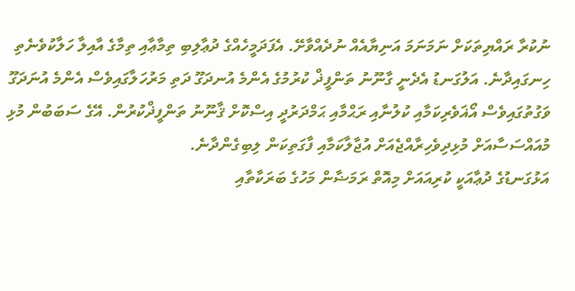ނުކުރާ ރައްޔިތަކަށް ނަމަނަމަ އަނިޔާއެއް ނުދެއްވާށޭ. އެފަދަމީހެއްގެ ދުޢާލިބި ތިމާޢާއި ތިމާގެ އާއިލާ ހަލާކުވެނެތި ހިނގައިދާނެ. އަލުގަނޑު އެދެނީ ގާނޫނު ތަންފީޛް ކުރުމުގެ އެންމެ އުނދަގޫ ދަތި މަރުހަލާގައިވެސް އެންމެ އުނަދަގޫ ވަގުތުގައިވެސް އޯޣަވެރިކަމާއި ކުލުނާއި ރަޙްމާއި ޙަމްދަރުދީ އިސްކޮށް ޤާނޫނު ތަންފީޛްކުރުން. އޭގެ ސަބަބުން މުޅި މުއައްސަސާއަށް މުޅިދިވެހިރާއްޖެއަށް އުޖާލާކަމާއި ފާގަތިކަން ލިބިގެންދާނެ.
އަޅުގަނޑުގެ ދުޢާއަކީ ކުރިއައަށް މިއޮތް ރަމަޟާން މަހުގެ ބަރަކާތާއި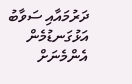ދަރުމައާއި ސަވާބު އަޅުގަނޑުމެން އެންމެނަށް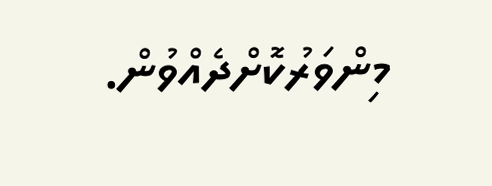މިންވަރުކޮށްދެއްވުން.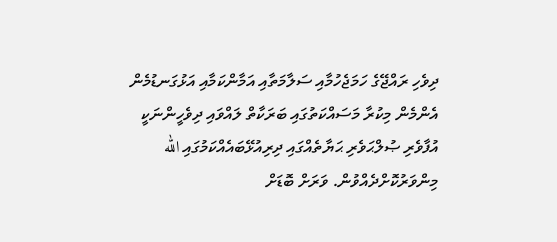ދިވެހި ރައްޖޭގެ ހަމަޖެހުމާއި ސަލާމަތާއި އަމާންކަމާއި އަޅުގަނޑުމެން އެންމެން މިކުރާ މަސައްކަތުގައި ބަރަކާތް ލައްވައި ދިވެހީންނަކީ އުފާވެރި ޞުލްޙަވެރި ޙަޔާތެއްގައި ދިރިއުޅޭބައެއްކަމުގައި الله މިންވަރުކޮށްދެއްވުން. ވަރަށް ބޮޑަށް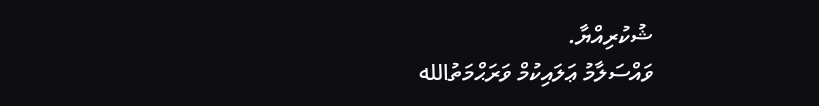ޝުކުރިއްޔާ.
ވައްސަލާމު ޢަލައިކުމް ވަރަޙްމަތުالله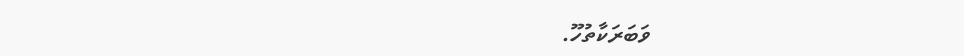ވަބަރަކާތުހޫ.